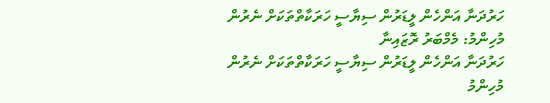ހަރުދަނާ އަންހެން ލީޑަރުން ސިޔާސީ ހަރަކާތްތަކަށް ނެރުން މުހިންމު: މެމްބަރު ރޮޒައިނާ
ހަރުދަނާ އަންހެން ލީޑަރުން ސިޔާސީ ހަރަކާތްތަކަށް ނެރުން މުހިންމު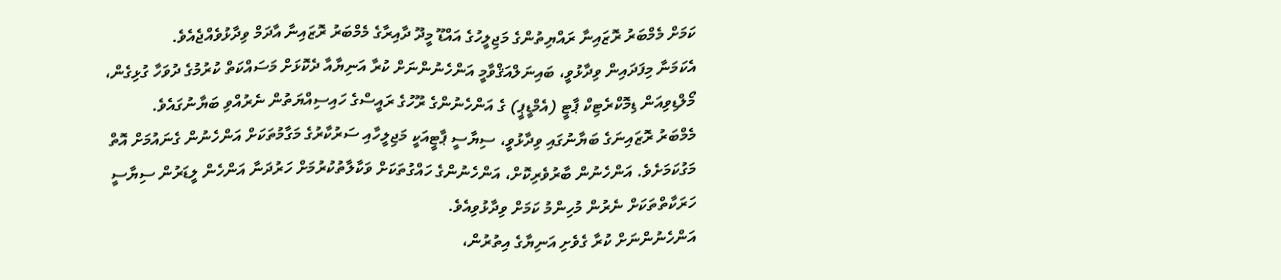ކަމަށް މެމްބަރު ރޮޒައިނާ ރައްޔިތުންގެ މަޖިލީހުގެ އައްޑޫ މީދޫ ދާއިރާގެ މެމްބަރު ރޮޒައިނާ އާދަމް ވިދާޅުވެއްޖެއެވެ.
އެކަމަނާ މިފަދައިން ވިދާޅުވީ، ބައިނަލްއަޤްވާމީ އަންހެނުންނަށް ކުރާ އަނިޔާއާ ދެކޮޅަށް މަސައްކަތް ކުރުމުގެ ދުވަހާ ގުޅިގެން، މޯލްޑިވިއަން ޑިމޮކްރެޓިކް ޕާޓީ (އެމްޑީޕީ) ގެ އަންހެނުންގެ ރޫހުގެ ރައީސްގެ ހައިސިއްޔަތުން ނެރުއްވި ބަޔާނުގައެވެ.
މެމްބަރު ރޮޒައިނަގެ ބަޔާނުގައި ވިދާޅުވީ، ސިޔާސީ ޕާޓީއަކީ މަޖިލީހާއި ސަރުކާރުގެ މަގާމުތަކަށް އަންހެނުން ގެނައުމަށް އޮތް މަގުކަމަށެވެ. އަންހެނުން ބާރުވެރިކޮށް، އަންހެނުންގެ ހައްގުތަކަށް ވަކާލާތުކުރުމަށް ހަރުދަނާ އަންހެން ލީޑަރުން ސިޔާސީ ހަރަކާތްތަކަށް ނެރުން މުހިންމު ކަމަށް ވިދާޅުވިއެވެ.
އަންހެނުންނަށް ކުރާ ގެވެށި އަނިޔާގެ އިތުރުން،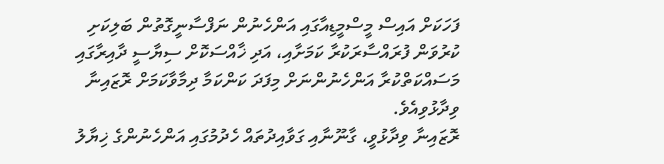ފަހަކަށް އައިސް މީސްމީޑިއާގައި އަންހެނުން ނަފްސާނީގޮތުން ބަލިކަށި ކުރުވަން ފުރައްސާރަކުރާ ކަމަށާއި، އަދި ޚާއްސަކޮށް ސިޔާސީ ދާއިރާގައި މަސައްކަތްކުރާ އަންހެނުންނަށް މިފަދަ ކަންކަމާ ދިމާވާކަމަށް ރޮޒައިނާ ވިދާޅުވިއެވެ.
ރޮޒައިނާ ވިދާޅުވީ، ގާނޫނާއި ގަވާއިދުތައް ހެދުމުގައި އަންހެނުންގެ ޚިޔާލު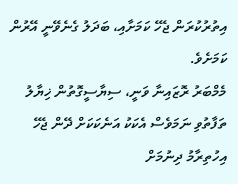އިތުރުކުރަން ޖެހޭ ކަމަށާއި، ބަދަލު ގެނެވޭނީ އޭރުން ކަމަށެވެ.
މެމްބަރު ރޮޒައިނާ ވަނީ، ސިޔާސީގޮތުން ޚިޔާލު ތަފާތުވި ނަމަވެސް އެކަކު އަނެކަކަށް ދޭން ޖެހޭ އިހުތިރާމު ދިނުމަށް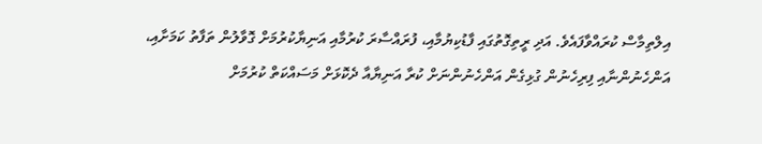އިލްތިމާސް ކުރައްވާފައެވެ. އަދި ރީތިގޮތުގައި ފާޑުކިޔުމާއި، ފުރައްސާރަ ކުރުމާއި އަނިޔާކުރުމަށް ގޮވާލުން ތަފާތު ކަމަށާއި، އަންހެނުންނާއި ފިރިހެނުން ގުޅިގެން އަންހެނުންނަށް ކުރާ އަނިޔާއާ ދެކޮޅަށް މަސައްކަތް ކުރުމަށް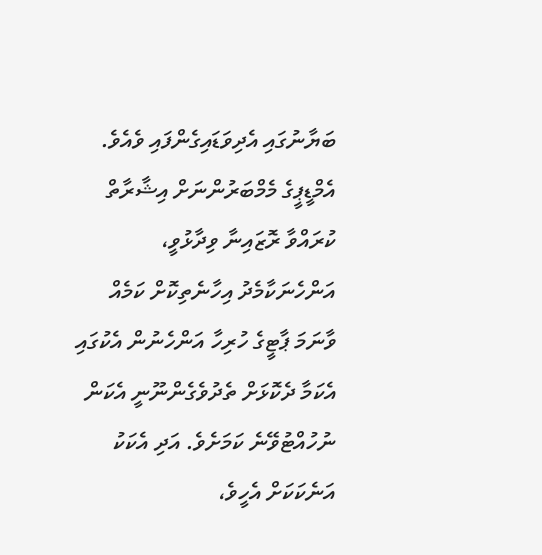ބަޔާނުގައި އެދިވަޑައިގެންފައި ވެއެވެ.
އެމްޑީޕީގެ މެމްބަރުންނަށް އިޝާރާތް ކުރައްވާ ރޮޒައިނާ ވިދާޅުވީ، އަންހެނަކާމެދު އިހާނެތިކޮށް ކަމެއް ވާނަމަ ޕާޓީގެ ހުރިހާ އަންހެނުން އެކުގައި އެކަމާ ދެކޮޅަށް ތެދުވެގެންނޫނީ އެކަން ނުހުއްޓުވޭނެ ކަމަށެވެ. އަދި އެކަކު އަނެކަކަށް އެހީވެ،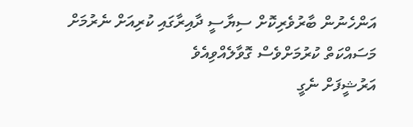އަންހެނުން ބާރުވެރިކޮށް ސިޔާސީ ދާއިރާގައި ކުރިއަށް ނެރުމަށް މަސައްކަތް ކުރުމަށްވެސް ގޮވާލެއްވިއެވެ
އަރުޝީފަށް ނެގީ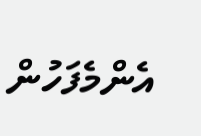އެންމެފަހުން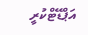އަޕްޑޭޓްކުރީ